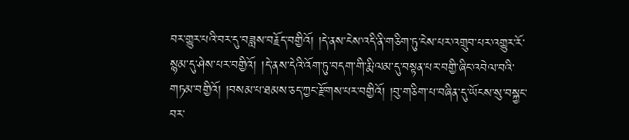བར་གྱུར་པའི་བར་དུ་བཟླས་བརྗོད་བགྱིའོ། །དེ་ནས་ངེས་འདི་ནི་གཅིག་ཏུ་ངེས་པར་འགྲུབ་པར་འགྱུར་རོ་སྙམ་དུ་ཤེས་པར་བགྱིའོ། །དེ་ནས་དེའི་འོག་ཏུ་བདག་གི་རྨི་ལམ་དུ་བསྟན་པར་བགྱི་ཞིང་འབེལ་བའི་གཏམ་བགྱིའོ། །བསམ་པ་ཐམས་ཅད་ཀྱང་རྫོགས་པར་བགྱིའོ། །བུ་གཅིག་པ་བཞིན་དུ་ཡོངས་སུ་བསྐྱང་བར་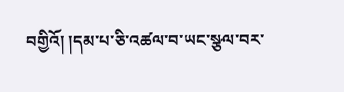བགྱིའོ། །དམ་པ་ཅི་འཚལ་བ་ཡང་སྩལ་བར་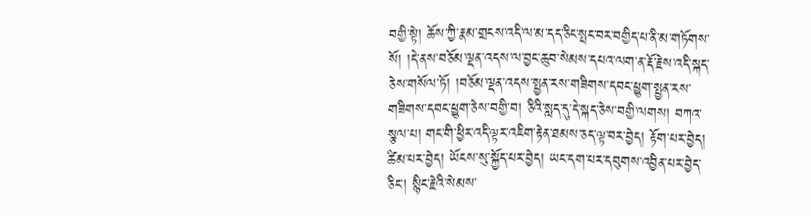བགྱི་སྟེ། ཆོས་ཀྱི་རྣམ་གྲངས་འདི་ལ་མ་དད་ཅིང་སྤང་བར་བགྱིད་པ་ནི་མ་གཏོགས་སོ། །དེ་ནས་བཅོམ་ལྡན་འདས་ལ་བྱང་ཆུབ་སེམས་དཔའ་ལག་ན་རྡོ་རྗེས་འདི་སྐད་ཅེས་གསོལ་ཏོ། །བཅོམ་ལྡན་འདས་སྤྱན་རས་གཟིགས་དབང་ཕྱུག་སྤྱན་རས་གཟིགས་དབང་ཕྱུག་ཅེས་བགྱི་བ། ཅིའི་སླད་དུ་དེ་སྐད་ཅེས་བགྱི་ལགས། བཀའ་སྩལ་པ། གང་གི་ཕྱིར་འདི་ལྟར་འཇིག་རྟེན་ཐམས་ཅད་ལྟ་བར་བྱེད། རྟོག་པར་བྱེད། ཚིམ་པར་བྱེད། ཡོངས་སུ་སྐྱོད་པར་བྱེད། ཡང་དག་པར་དབུགས་འབྱིན་པར་བྱེད་ཅིང་། སྙིང་རྗེའི་སེམས་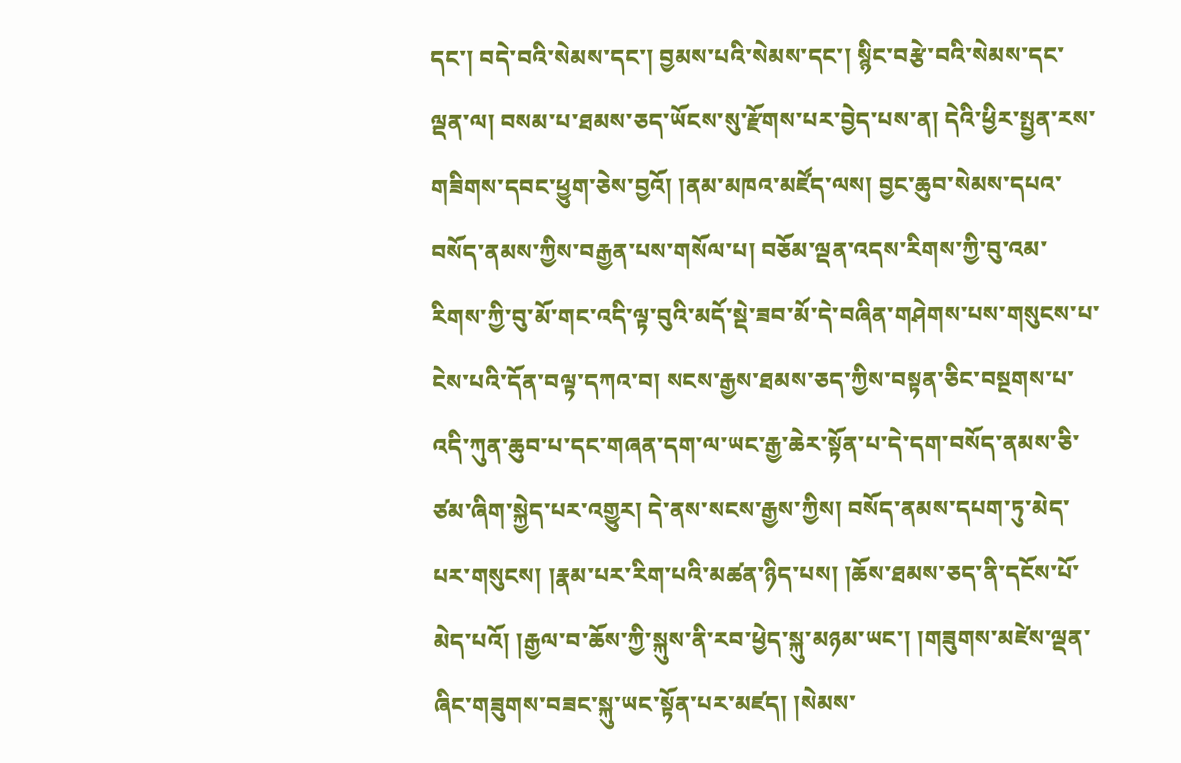དང་། བདེ་བའི་སེམས་དང་། བྱམས་པའི་སེམས་དང་། སྙིང་བརྩེ་བའི་སེམས་དང་ལྡན་ལ། བསམ་པ་ཐམས་ཅད་ཡོངས་སུ་རྫོགས་པར་བྱེད་པས་ན། དེའི་ཕྱིར་སྤྱན་རས་གཟིགས་དབང་ཕྱུག་ཅེས་བྱའོ། །ནམ་མཁའ་མཛོད་ལས། བྱང་ཆུབ་སེམས་དཔའ་བསོད་ནམས་ཀྱིས་བརྒྱན་པས་གསོལ་པ། བཅོམ་ལྡན་འདས་རིགས་ཀྱི་བུ་འམ་རིགས་ཀྱི་བུ་མོ་གང་འདི་ལྟ་བུའི་མདོ་སྡེ་ཟབ་མོ་དེ་བཞིན་གཤེགས་པས་གསུངས་པ་ངེས་པའི་དོན་བལྟ་དཀའ་བ། སངས་རྒྱས་ཐམས་ཅད་ཀྱིས་བསྟན་ཅིང་བསྔགས་པ་འདི་ཀུན་ཆུབ་པ་དང་གཞན་དག་ལ་ཡང་རྒྱ་ཆེར་སྟོན་པ་དེ་དག་བསོད་ནམས་ཅི་ཙམ་ཞིག་སྐྱེད་པར་འགྱུར། དེ་ནས་སངས་རྒྱས་ཀྱིས། བསོད་ནམས་དཔག་ཏུ་མེད་པར་གསུངས། །རྣམ་པར་རིག་པའི་མཚན་ཉིད་པས། །ཆོས་ཐམས་ཅད་ནི་དངོས་པོ་མེད་པའོ། །རྒྱལ་བ་ཆོས་ཀྱི་སྐུས་ནི་རབ་ཕྱེད་སྐུ་མཉམ་ཡང་། །གཟུགས་མཛེས་ལྡན་ཞིང་གཟུགས་བཟང་སྐུ་ཡང་སྟོན་པར་མཛད། །སེམས་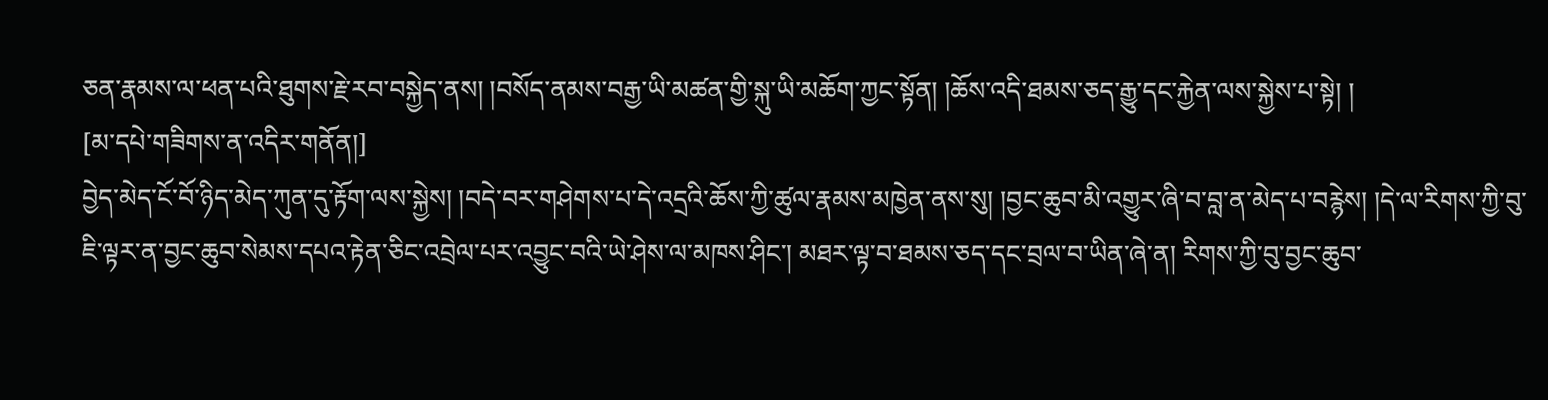ཅན་རྣམས་ལ་ཕན་པའི་ཐུགས་རྗེ་རབ་བསྐྱེད་ནས། །བསོད་ནམས་བརྒྱ་ཡི་མཚན་གྱི་སྐུ་ཡི་མཆོག་ཀྱང་སྟོན། །ཆོས་འདི་ཐམས་ཅད་རྒྱུ་དང་རྐྱེན་ལས་སྐྱེས་པ་སྟེ། །
[མ་དཔེ་གཟིགས་ན་འདིར་གནོན།]
བྱེད་མེད་ངོ་བོ་ཉིད་མེད་ཀུན་དུ་རྟོག་ལས་སྐྱེས། །བདེ་བར་གཤེགས་པ་དེ་འདྲའི་ཆོས་ཀྱི་ཚུལ་རྣམས་མཁྱེན་ནས་སུ། །བྱང་ཆུབ་མི་འགྱུར་ཞི་བ་བླ་ན་མེད་པ་བརྙེས། །དེ་ལ་རིགས་ཀྱི་བུ་ཇི་ལྟར་ན་བྱང་ཆུབ་སེམས་དཔའ་རྟེན་ཅིང་འབྲེལ་པར་འབྱུང་བའི་ཡེ་ཤེས་ལ་མཁས་ཤིང་། མཐར་ལྟ་བ་ཐམས་ཅད་དང་བྲལ་བ་ཡིན་ཞེ་ན། རིགས་ཀྱི་བུ་བྱང་ཆུབ་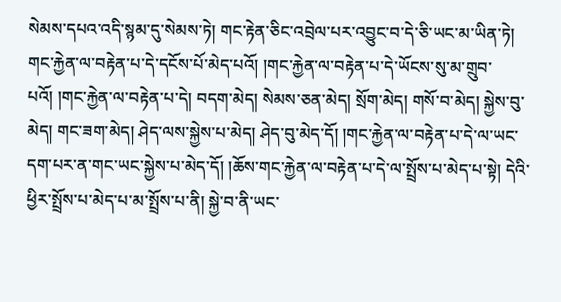སེམས་དཔའ་འདི་སྙམ་དུ་སེམས་ཏེ། གང་རྟེན་ཅིང་འབྲེལ་པར་འབྱུང་བ་དེ་ཅི་ཡང་མ་ཡིན་ཏེ། གང་རྐྱེན་ལ་བརྟེན་པ་དེ་དངོས་པོ་མེད་པའོ། །གང་རྐྱེན་ལ་བརྟེན་པ་དེ་ཡོངས་སུ་མ་གྲུབ་པའོ། །གང་རྐྱེན་ལ་བརྟེན་པ་དེ། བདག་མེད། སེམས་ཅན་མེད། སྲོག་མེད། གསོ་བ་མེད། སྐྱེས་བུ་མེད། གང་ཟག་མེད། ཤེད་ལས་སྐྱེས་པ་མེད། ཤེད་བུ་མེད་དོ། །གང་རྐྱེན་ལ་བརྟེན་པ་དེ་ལ་ཡང་དག་པར་ན་གང་ཡང་སྐྱེས་པ་མེད་དོ། །ཆོས་གང་རྐྱེན་ལ་བརྟེན་པ་དེ་ལ་སྤྲོས་པ་མེད་པ་སྟེ། དེའི་ཕྱིར་སྤྲོས་པ་མེད་པ་མ་སྤྲོས་པ་ནི། སྐྱེ་བ་ནི་ཡང་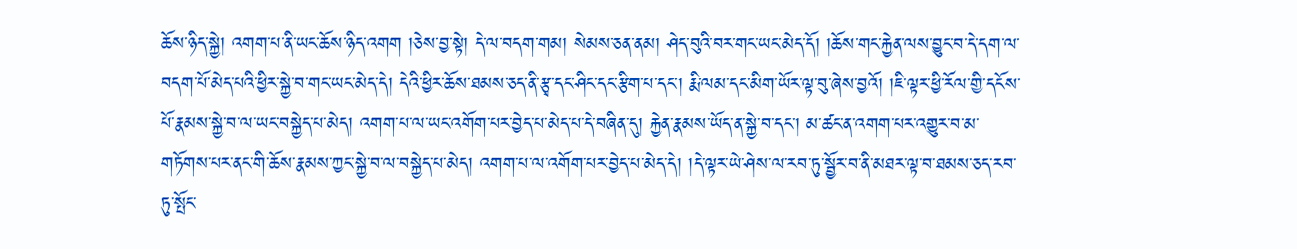ཆོས་ཉིད་སྐྱེ། འགག་པ་ནི་ཡང་ཆོས་ཉིད་འགག །ཅེས་བྱ་སྟེ། དེ་ལ་བདག་གམ། སེམས་ཅན་ནམ། ཤེད་བུའི་བར་གང་ཡང་མེད་དོ། །ཆོས་གང་རྐྱེན་ལས་བྱུང་བ་དེ་དག་ལ་བདག་པོ་མེད་པའི་ཕྱིར་སྐྱེ་བ་གང་ཡང་མེད་དེ། དེའི་ཕྱིར་ཆོས་ཐམས་ཅད་ནི་རྩྭ་དང་ཤིང་དང་རྩིག་པ་དང་། རྨི་ལམ་དང་མིག་ཡོར་ལྟ་བུ་ཞེས་བྱའོ། །ཇི་ལྟར་ཕྱི་རོལ་གྱི་དངོས་པོ་རྣམས་སྐྱེ་བ་ལ་ཡང་བསྐྱེད་པ་མེད། འགག་པ་ལ་ཡང་འགོག་པར་བྱེད་པ་མེད་པ་དེ་བཞིན་དུ། རྐྱེན་རྣམས་ཡོད་ན་སྐྱེ་བ་དང་། མ་ཚང་ན་འགག་པར་འགྱུར་བ་མ་གཏོགས་པར་ནང་གི་ཆོས་རྣམས་ཀྱང་སྐྱེ་བ་ལ་བསྐྱེད་པ་མེད། འགག་པ་ལ་འགོག་པར་བྱེད་པ་མེད་དེ། །དེ་ལྟར་ཡེ་ཤེས་ལ་རབ་ཏུ་སྦྱོར་བ་ནི་མཐར་ལྟ་བ་ཐམས་ཅད་རབ་ཏུ་སྤོང་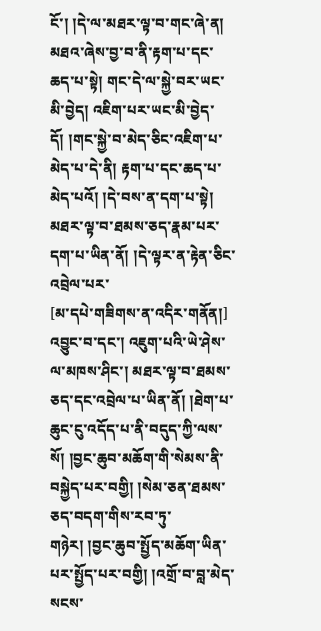ངོ་། །དེ་ལ་མཐར་ལྟ་བ་གང་ཞེ་ན། མཐའ་ཞེས་བྱ་བ་ནི་རྟག་པ་དང་ཆད་པ་སྟེ། གང་དེ་ལ་སྐྱེ་བར་ཡང་མི་བྱེད། འཇིག་པར་ཡང་མི་བྱེད་དོ། །གང་སྐྱེ་བ་མེད་ཅིང་འཇིག་པ་མེད་པ་དེ་ནི། རྟག་པ་དང་ཆད་པ་མེད་པའོ། །དེ་བས་ན་དག་པ་སྟེ། མཐར་ལྟ་བ་ཐམས་ཅད་རྣམ་པར་དག་པ་ཡིན་ནོ། །དེ་ལྟར་ན་རྟེན་ཅིང་འབྲེལ་པར་
[མ་དཔེ་གཟིགས་ན་འདིར་གནོན།]
འབྱུང་བ་དང་། འཇུག་པའི་ཡེ་ཤེས་ལ་མཁས་ཤིང་། མཐར་ལྟ་བ་ཐམས་ཅད་དང་འབྲེལ་པ་ཡིན་ནོ། །ཐེག་པ་ཆུང་ངུ་འདོད་པ་ནི་བདུད་ཀྱི་ལས་སོ། །བྱང་ཆུབ་མཆོག་གི་སེམས་ནི་བསྐྱེད་པར་བགྱི། །སེམ་ཅན་ཐམས་ཅད་བདག་གིས་རབ་ཏུ་གཉེར། །བྱང་ཆུབ་སྤྱོད་མཆོག་ཡིན་པར་སྤྱོད་པར་བགྱི། །འགྲོ་བ་བླ་མེད་སངས་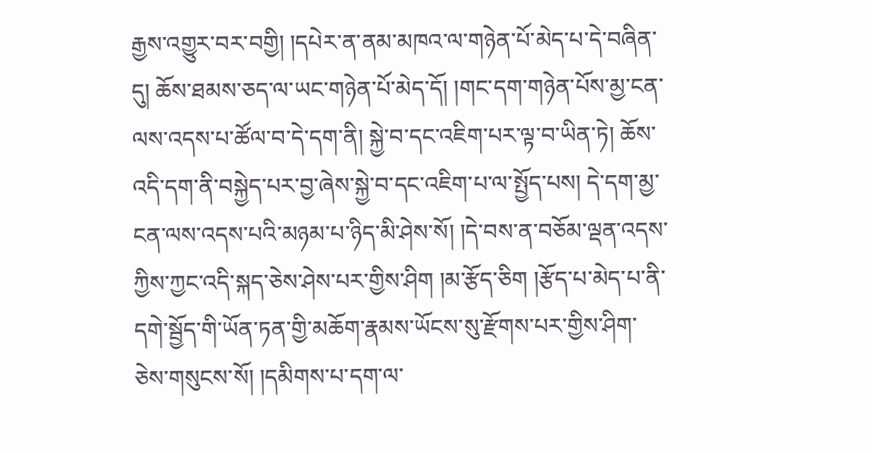རྒྱས་འགྱུར་བར་བགྱི། །དཔེར་ན་ནམ་མཁའ་ལ་གཉེན་པོ་མེད་པ་དེ་བཞིན་དུ། ཆོས་ཐམས་ཅད་ལ་ཡང་གཉེན་པོ་མེད་དོ། །གང་དག་གཉེན་པོས་མྱ་ངན་ལས་འདས་པ་ཚོལ་བ་དེ་དག་ནི། སྐྱེ་བ་དང་འཇིག་པར་ལྟ་བ་ཡིན་ཏེ། ཆོས་འདི་དག་ནི་བསྐྱེད་པར་བྱ་ཞེས་སྐྱེ་བ་དང་འཇིག་པ་ལ་སྤྱོད་པས། དེ་དག་མྱ་ངན་ལས་འདས་པའི་མཉམ་པ་ཉིད་མི་ཤེས་སོ། །དེ་བས་ན་བཅོམ་ལྡན་འདས་ཀྱིས་ཀྱང་འདི་སྐད་ཅེས་ཤེས་པར་གྱིས་ཤིག །མ་རྩོད་ཅིག །རྩོད་པ་མེད་པ་ནི་དགེ་སྦྱོད་གི་ཡོན་ཏན་གྱི་མཆོག་རྣམས་ཡོངས་སུ་རྫོགས་པར་གྱིས་ཤིག་ཅེས་གསུངས་སོ། །དམིགས་པ་དག་ལ་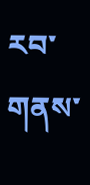རབ་གནས་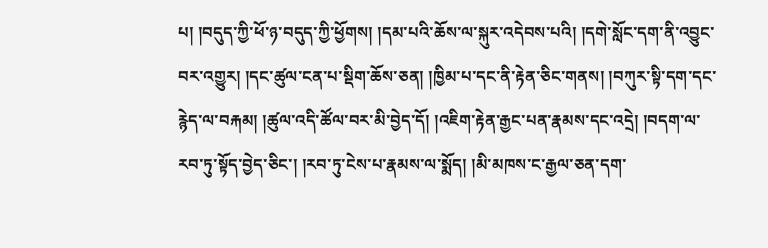པ། །བདུད་ཀྱི་ཕོ་ཉ་བདུད་ཀྱི་ཕྱོགས། །དམ་པའི་ཆོས་ལ་སྐུར་འདེབས་པའི། །དགེ་སློང་དག་ནི་འབྱུང་བར་འགྱུར། །དང་ཚུལ་ངན་པ་སྡིག་ཆོས་ཅན། །ཁྱིམ་པ་དང་ནི་རྟེན་ཅིང་གནས། །བཀུར་སྟི་དག་དང་རྙེད་ལ་བརྐམ། །ཚུལ་འདི་ཚོལ་བར་མི་བྱེད་དོ། །འཇིག་རྟེན་རྒྱང་པན་རྣམས་དང་འདྲེ། །བདག་ལ་རབ་ཏུ་སྟོད་བྱེད་ཅིང་། །རབ་ཏུ་ངེས་པ་རྣམས་ལ་སྨོད། །མི་མཁས་ང་རྒྱལ་ཅན་དག་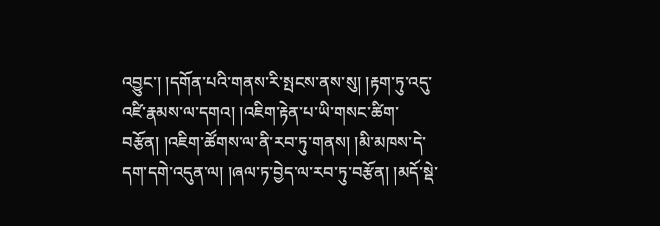འབྱུང་། །དགོན་པའི་གནས་རི་སྤངས་ནས་སུ། །རྟག་ཏུ་འདུ་འཛི་རྣམས་ལ་དགའ། །འཇིག་རྟེན་པ་ཡི་གསང་ཚིག་བརྩོན། །འཇིག་ཚོགས་ལ་ནི་རབ་ཏུ་གནས། །མི་མཁས་དེ་དག་དགེ་འདུན་ལ། །ཞལ་ཏ་བྱེད་ལ་རབ་ཏུ་བརྩོན། །མདོ་སྡེ་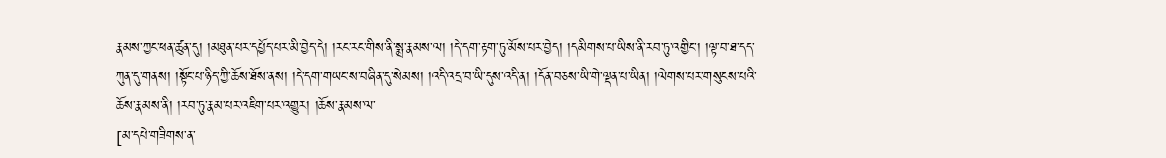རྣམས་ཀྱང་ཕན་ཚུན་དུ། །མཐུན་པར་དཔྱོད་པར་མི་བྱེད་དེ། །རང་རང་གིས་ནི་སྨྲ་རྣམས་ལ། །དེ་དག་རྟག་ཏུ་མོས་པར་བྱེད། །དམིགས་པ་ཡིས་ནི་རབ་ཏུ་འགྱིང་། །ལྟ་བ་ཐ་དད་ཀུན་དུ་གནས། །སྟོང་པ་ཉིད་ཀྱི་ཆོས་ཐོས་ནས། །དེ་དག་གཡང་ས་བཞིན་དུ་སེམས། །འདི་འདྲ་བ་ཡི་དུས་འདི་ན། །དོན་བཅས་ཡི་གེ་ལྡན་པ་ཡིན། །ལེགས་པར་གསུངས་པའི་ཆོས་རྣམས་ནི། །རབ་ཏུ་རྣམ་པར་འཇིག་པར་འགྱུར། །ཆོས་རྣམས་ལ་
[མ་དཔེ་གཟིགས་ན་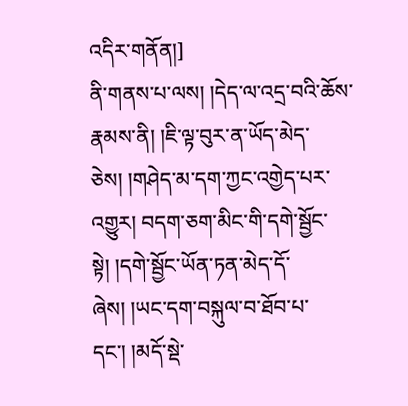འདིར་གནོན།]
ནི་གནས་པ་ལས། །དེད་ལ་འདྲ་བའི་ཆོས་རྣམས་ནི། །ཇི་ལྟ་བུར་ན་ཡོད་མེད་ཅེས། །གཤེད་མ་དག་ཀྱང་འགྱེད་པར་འགྱུར། བདག་ཅག་མིང་གི་དགེ་སྦྱོང་སྟེ། །དགེ་སྦྱོང་ཡོན་ཏན་མེད་དོ་ཞེས། །ཡང་དག་བསྐུལ་བ་ཐོབ་པ་དང་། །མདོ་སྡེ་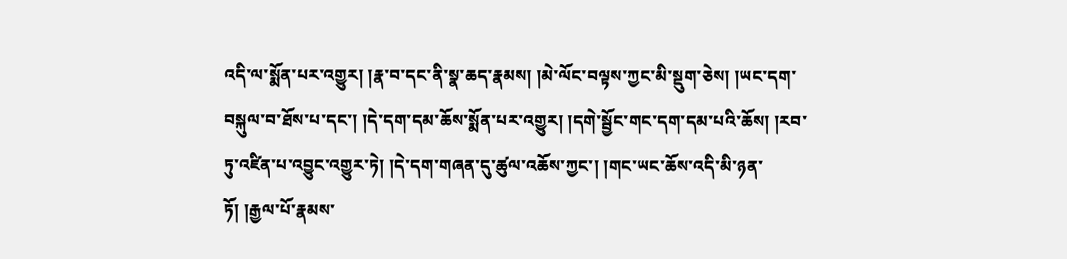འདི་ལ་སྨོན་པར་འགྱུར། །རྣ་བ་དང་ནི་སྣ་ཆད་རྣམས། །མེ་ལོང་བལྟས་ཀྱང་མི་སྡུག་ཅེས། །ཡང་དག་བསྐུལ་བ་ཐོས་པ་དང་། །དེ་དག་དམ་ཆོས་སྨོན་པར་འགྱུར། །དགེ་སྦྱོང་གང་དག་དམ་པའི་ཆོས། །རབ་ཏུ་འཛིན་པ་འབྱུང་འགྱུར་ཏེ། །དེ་དག་གཞན་དུ་ཚུལ་འཆོས་ཀྱང་། །གང་ཡང་ཆོས་འདི་མི་ཉན་ཏོ། །རྒྱལ་པོ་རྣམས་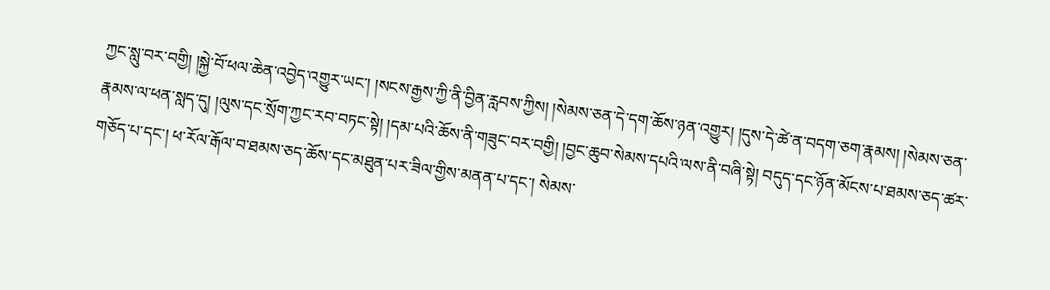ཀྱང་སླུ་བར་བགྱི། །སྐྱེ་བོ་ཕལ་ཆེན་འབྱེད་འགྱུར་ཡང་། །སངས་རྒྱས་ཀྱི་ནི་བྱིན་རླབས་ཀྱིས། །སེམས་ཅན་དེ་དག་ཆོས་ཉན་འགྱུར། །དུས་དེ་ཚེ་ན་བདག་ཅག་རྣམས། །སེམས་ཅན་རྣམས་ལ་ཕན་སླད་དུ། །ལུས་དང་སྲོག་ཀྱང་རབ་བཏང་སྟེ། །དམ་པའི་ཆོས་ནི་གཟུང་བར་བགྱི། །བྱང་ཆུབ་སེམས་དཔའི་ལས་ནི་བཞི་སྟེ། བདུད་དང་ཉོན་མོངས་པ་ཐམས་ཅད་ཚར་གཅོད་པ་དང་། ཕ་རོལ་རྒོལ་བ་ཐམས་ཅད་ཆོས་དང་མཐུན་པར་ཟིལ་གྱིས་མནན་པ་དང་། སེམས་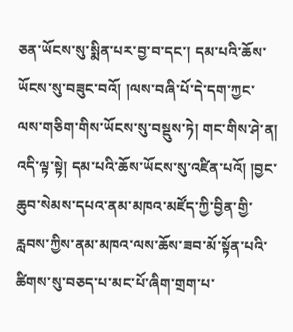ཅན་ཡོངས་སུ་སྨིན་པར་བྱ་བ་དང་། དམ་པའི་ཆོས་ཡོངས་སུ་བཟུང་བའོ། །ལས་བཞི་པོ་དེ་དག་ཀྱང་ལས་གཅིག་གིས་ཡོངས་སུ་བསྡུས་ཏེ། གང་གིས་ཤེ་ན། འདི་ལྟ་སྟེ། དམ་པའི་ཆོས་ཡོངས་སུ་འཛིན་པའོ། །བྱང་ཆུབ་སེམས་དཔའ་ནམ་མཁའ་མཛོད་ཀྱི་བྱིན་གྱི་རླབས་ཀྱིས་ནམ་མཁའ་ལས་ཆོས་ཟབ་མོ་སྟོན་པའི་ཚིགས་སུ་བཅད་པ་མང་པོ་ཞིག་གྲག་པ་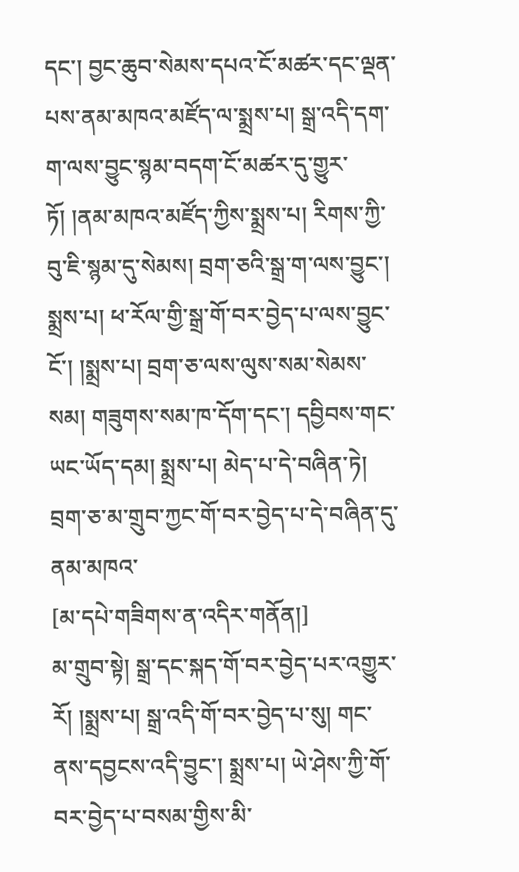དང་། བྱང་ཆུབ་སེམས་དཔའ་ངོ་མཚར་དང་ལྡན་པས་ནམ་མཁའ་མཛོད་ལ་སྨྲས་པ། སྒྲ་འདི་དག་ག་ལས་བྱུང་སྙམ་བདག་ངོ་མཚར་དུ་གྱུར་ཏོ། །ནམ་མཁའ་མཛོད་ཀྱིས་སྨྲས་པ། རིགས་ཀྱི་བུ་ཇི་སྙམ་དུ་སེམས། བྲག་ཅའི་སྒྲ་ག་ལས་བྱུང་། སྨྲས་པ། ཕ་རོལ་གྱི་སྒྲ་གོ་བར་བྱེད་པ་ལས་བྱུང་ངོ་། །སྨྲས་པ། བྲག་ཅ་ལས་ལུས་སམ་སེམས་སམ། གཟུགས་སམ་ཁ་དོག་དང་། དབྱིབས་གང་ཡང་ཡོད་དམ། སྨྲས་པ། མེད་པ་དེ་བཞིན་ཏེ། བྲག་ཅ་མ་གྲུབ་ཀྱང་གོ་བར་བྱེད་པ་དེ་བཞིན་དུ་ནམ་མཁའ་
[མ་དཔེ་གཟིགས་ན་འདིར་གནོན།]
མ་གྲུབ་སྟེ། སྒྲ་དང་སྐད་གོ་བར་བྱེད་པར་འགྱུར་རོ། །སྨྲས་པ། སྒྲ་འདི་གོ་བར་བྱེད་པ་སུ། གང་ནས་དབྱངས་འདི་བྱུང་། སྨྲས་པ། ཡེ་ཤེས་ཀྱི་གོ་བར་བྱེད་པ་བསམ་གྱིས་མི་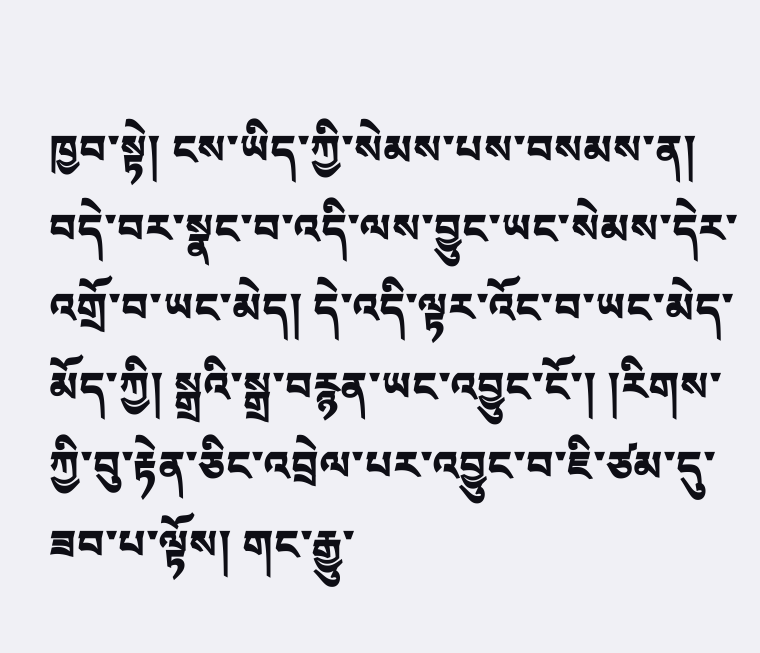ཁྱབ་སྟེ། ངས་ཡིད་ཀྱི་སེམས་པས་བསམས་ན། བདེ་བར་སྣང་བ་འདི་ལས་བྱུང་ཡང་སེམས་དེར་འགྲོ་བ་ཡང་མེད། དེ་འདི་ལྟར་འོང་བ་ཡང་མེད་མོད་ཀྱི། སྒྲའི་སྒྲ་བརྙན་ཡང་འབྱུང་ངོ་། །རིགས་ཀྱི་བུ་རྟེན་ཅིང་འབྲེལ་པར་འབྱུང་བ་ཇི་ཙམ་དུ་ཟབ་པ་ལྟོས། གང་རྒྱུ་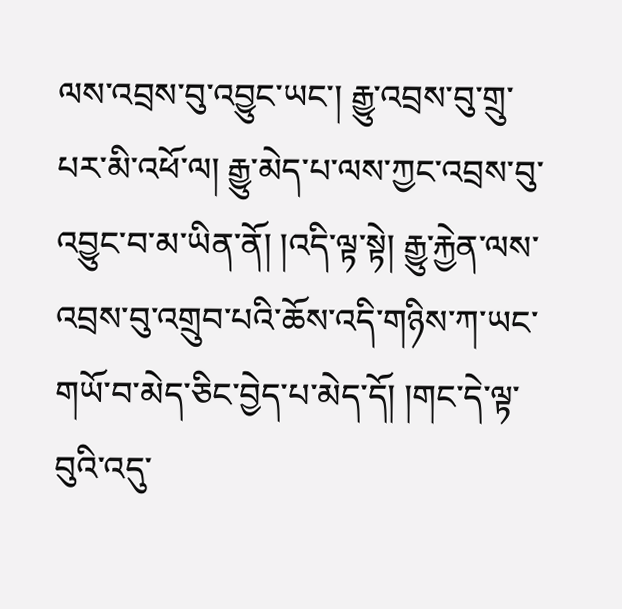ལས་འབྲས་བུ་འབྱུང་ཡང་། རྒྱུ་འབྲས་བུ་གྲུ་པར་མི་འཕོ་ལ། རྒྱུ་མེད་པ་ལས་ཀྱང་འབྲས་བུ་འབྱུང་བ་མ་ཡིན་ནོ། །འདི་ལྟ་སྟེ། རྒྱུ་རྐྱེན་ལས་འབྲས་བུ་འགྲུབ་པའི་ཆོས་འདི་གཉིས་ཀ་ཡང་གཡོ་བ་མེད་ཅིང་བྱེད་པ་མེད་དོ། །གང་དེ་ལྟ་བུའི་འདུ་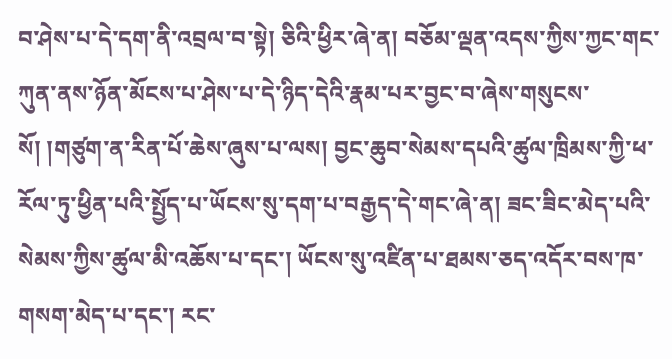བ་ཤེས་པ་དེ་དག་ནི་འབྲལ་བ་སྟེ། ཅིའི་ཕྱིར་ཞེ་ན། བཅོམ་ལྡན་འདས་ཀྱིས་ཀྱང་གང་ཀུན་ནས་ཉོན་མོངས་པ་ཤེས་པ་དེ་ཉིད་དེའི་རྣམ་པར་བྱང་བ་ཞེས་གསུངས་སོ། །གཙུག་ན་རིན་པོ་ཆེས་ཞུས་པ་ལས། བྱང་ཆུབ་སེམས་དཔའི་ཚུལ་ཁྲིམས་ཀྱི་ཕ་རོལ་ཏུ་ཕྱིན་པའི་སྤྱོད་པ་ཡོངས་སུ་དག་པ་བརྒྱད་དེ་གང་ཞེ་ན། ཟང་ཟིང་མེད་པའི་སེམས་ཀྱིས་ཚུལ་མི་འཆོས་པ་དང་། ཡོངས་སུ་འཛིན་པ་ཐམས་ཅད་འདོར་བས་ཁ་གསག་མེད་པ་དང་། རང་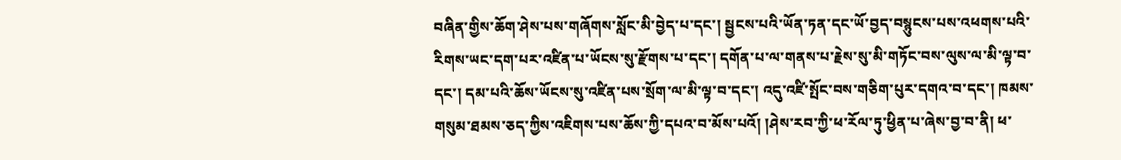བཞིན་གྱིས་ཆོག་ཤེས་པས་གཞོགས་སློང་མི་བྱེད་པ་དང་། སྦྱངས་པའི་ཡོན་ཏན་དང་ཡོ་བྱད་བསྙུངས་པས་འཕགས་པའི་རིགས་ཡང་དག་པར་འཛིན་པ་ཡོངས་སུ་རྫོགས་པ་དང་། དགོན་པ་ལ་གནས་པ་རྗེས་སུ་མི་གཏོང་བས་ལུས་ལ་མི་ལྟ་བ་དང་། དམ་པའི་ཆོས་ཡོངས་སུ་འཛིན་པས་སྲོག་ལ་མི་ལྟ་བ་དང་། འདུ་འཛི་སྤོང་བས་གཅིག་པུར་དགའ་བ་དང་། ཁམས་གསུམ་ཐམས་ཅད་ཀྱིས་འཇིགས་པས་ཆོས་ཀྱི་དཔའ་བ་མོས་པའོ། །ཤེས་རབ་ཀྱི་ཕ་རོལ་ཏུ་ཕྱིན་པ་ཞེས་བྱ་བ་ནི། ཕ་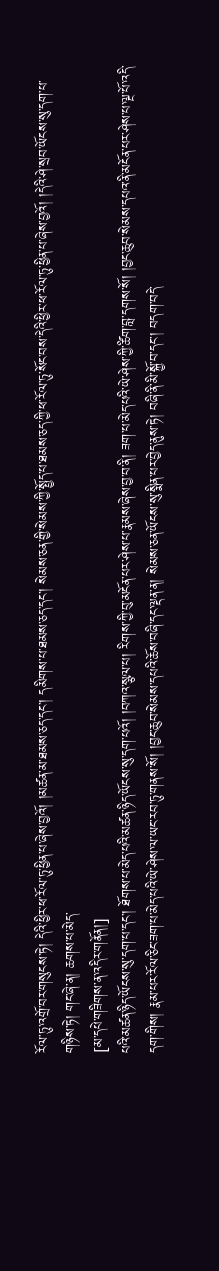རོལ་ཏུ་འགྲོ་བར་གསུངས་ཏེ། དེའི་ཕྱིར་ཕ་རོལ་ཏུ་ཕྱིན་པ་ཞེས་བྱའོ། །མཚན་མ་ཐམས་ཅད་དང་། དམིགས་པ་ཐམས་ཅད་དང་། སེམས་ཅན་གྱི་སེམས་ཀྱི་སྤྱོད་པ་ཐམས་ཅད་ཀྱི་ཕ་རོལ་ཏུ་སོང་བས་དེའི་ཕྱིར་ཕ་རོལ་ཏུ་ཕྱིན་པ་ཞེས་བྱའོ། །དེའི་ཤེ་སྲབ་ཡོངས་སུ་དག་པ་གཉིས་ཏེ། གང་ཞེ་ན། ཆགས་པ་མེད་
[མ་དཔེ་གཟིགས་ན་འདིར་གནོན།]
པའི་མཚན་ཉིད་ཡོངས་སུ་དག་པ་དང་། ཐོགས་པ་མེད་པའི་མཚན་ཉིད་ཡོངས་སུ་དག་པའོ། །བཀའ་སྩལ་པ། རིགས་ཀྱི་བུ་མངོན་པར་ཤེས་པ་རྣམས་ཞེས་བྱ་བ་ནི། ཟག་པ་མེད་པའི་ཡེ་ཤེས་ཀྱི་ཚིག་བླ་དགས་སོ། །བྱང་ཆུབ་སེམས་དཔའ་ནི་མངོན་པར་ཤེས་པ་ལྔ་པོ་འདི་དག་གིས། རྣམ་པར་རོལ་ཅིང་ཟག་པ་མེད་པའི་ཡེ་ཤེས་ལ་ཡང་རབ་ཏུ་གནས་སོ། །བྱང་ཆུབ་སེམས་དཔའི་ཆོས་བཞི་དང་ལྡན་ན། སེམས་ཅན་ཡོངས་སུ་སྨིན་པར་བྱེད་ནུས་ཏེ། བཞི་ནི་མི་སྐྱོ་བ་དང་། བདག་བདེ་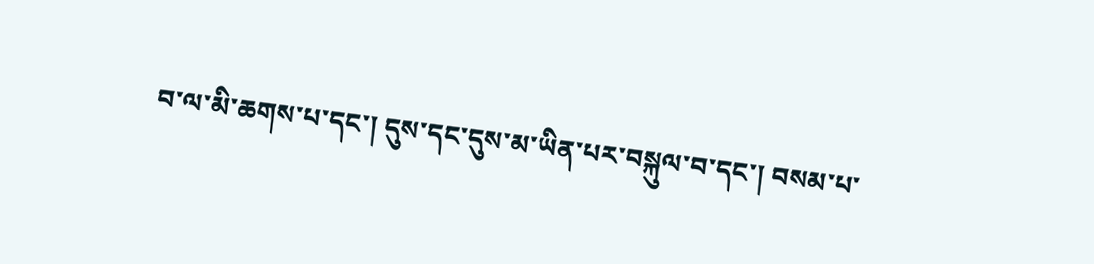བ་ལ་མི་ཆགས་པ་དང་། དུས་དང་དུས་མ་ཡིན་པར་བསྐུལ་བ་དང་། བསམ་པ་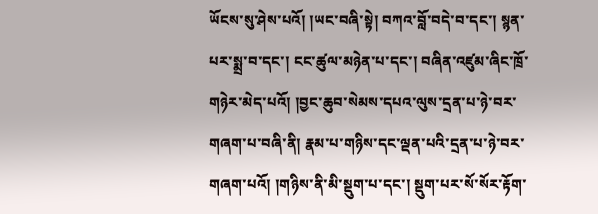ཡོངས་སུ་ཤེས་པའོ། །ཡང་བཞི་སྟེ། བཀའ་བློ་བདེ་བ་དང་། སྙན་པར་སྨྲ་བ་དང་། ངང་ཚུལ་མཉེན་པ་དང་། བཞིན་འཛུམ་ཞིང་ཁྲོ་གཉེར་མེད་པའོ། །བྱང་ཆུབ་སེམས་དཔའ་ལུས་དྲན་པ་ཉེ་བར་གཞག་པ་བཞི་ནི། རྣམ་པ་གཉིས་དང་ལྡན་པའི་དྲན་པ་ཉེ་བར་གཞག་པའོ། །གཉིས་ནི་མི་སྡུག་པ་དང་། སྡུག་པར་སོ་སོར་རྟོག་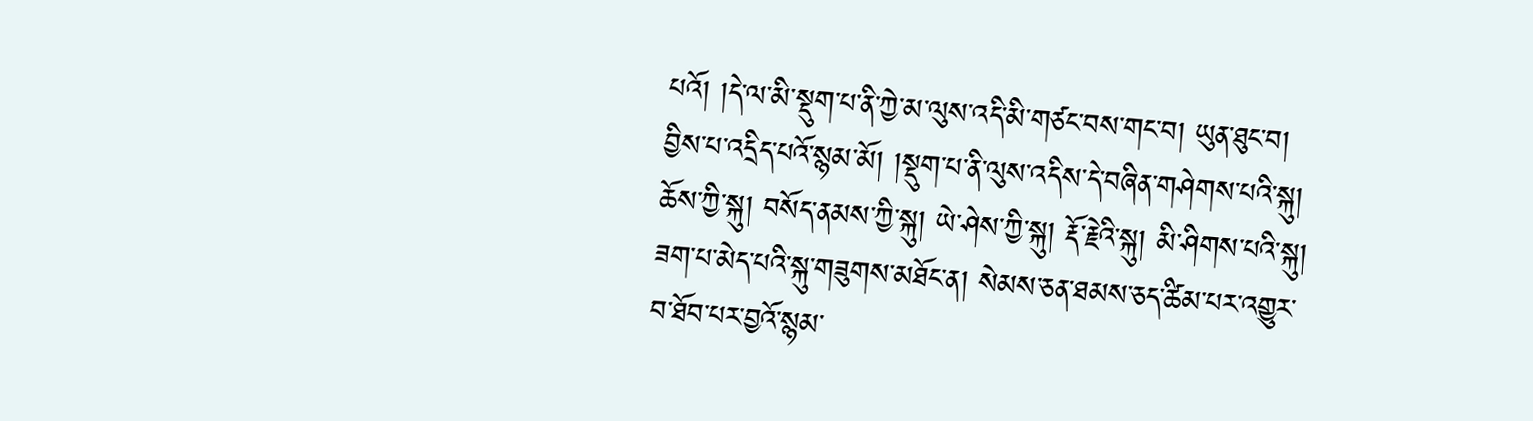པའོ། །དེ་ལ་མི་སྡུག་པ་ནི་ཀྱེ་མ་ལུས་འདི་མི་གཙང་བས་གང་བ། ཡུན་ཐུང་བ། བྱིས་པ་འདྲིད་པའོ་སྙམ་མོ། །སྡུག་པ་ནི་ལུས་འདིས་དེ་བཞིན་གཤེགས་པའི་སྐུ། ཆོས་ཀྱི་སྐུ། བསོད་ནམས་ཀྱི་སྐུ། ཡེ་ཤེས་ཀྱི་སྐུ། རྡོ་རྗེའི་སྐུ། མི་ཤིགས་པའི་སྐུ། ཟག་པ་མེད་པའི་སྐུ་གཟུགས་མཐོང་ན། སེམས་ཅན་ཐམས་ཅད་ཚིམ་པར་འགྱུར་བ་ཐོབ་པར་བྱའོ་སྙམ་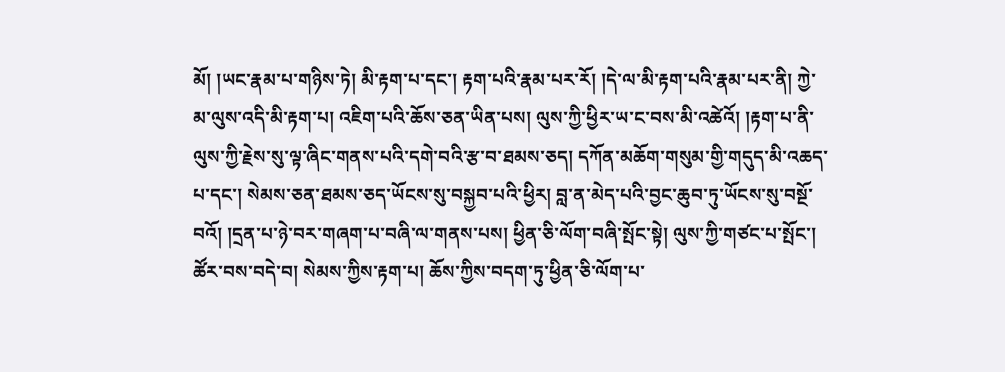མོ། །ཡང་རྣམ་པ་གཉིས་ཏེ། མི་རྟག་པ་དང་། རྟག་པའི་རྣམ་པར་རོ། །དེ་ལ་མི་རྟག་པའི་རྣམ་པར་ནི། ཀྱེ་མ་ལུས་འདི་མི་རྟག་པ། འཇིག་པའི་ཆོས་ཅན་ཡིན་པས། ལུས་ཀྱི་ཕྱིར་ཡ་ང་བས་མི་འཚེའོ། །རྟག་པ་ནི་ལུས་ཀྱི་རྗེས་སུ་ལྟ་ཞིང་གནས་པའི་དགེ་བའི་རྩ་བ་ཐམས་ཅད། དཀོན་མཆོག་གསུམ་གྱི་གདུད་མི་འཆད་པ་དང་། སེམས་ཅན་ཐམས་ཅད་ཡོངས་སུ་བསྐྱབ་པའི་ཕྱིར། བླ་ན་མེད་པའི་བྱང་ཆུབ་ཏུ་ཡོངས་སུ་བསྔོ་བའོ། །དྲན་པ་ཉེ་བར་གཞག་པ་བཞི་ལ་གནས་པས། ཕྱིན་ཅི་ལོག་བཞི་སྤོང་སྟེ། ལུས་ཀྱི་གཙང་པ་སྤོང་། ཚོར་བས་བདེ་བ། སེམས་ཀྱིས་རྟག་པ། ཆོས་ཀྱིས་བདག་ཏུ་ཕྱིན་ཅི་ལོག་པ་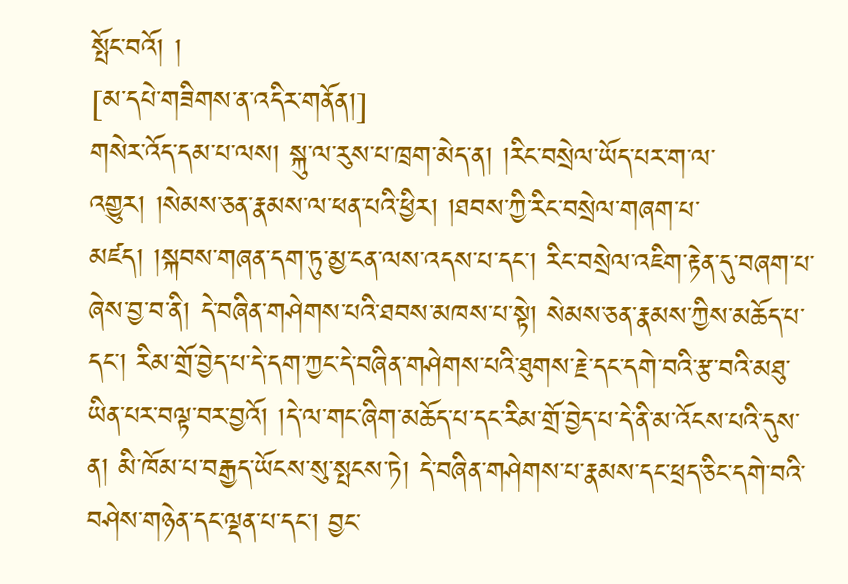སྤོང་བའོ། །
[མ་དཔེ་གཟིགས་ན་འདིར་གནོན།]
གསེར་འོད་དམ་པ་ལས། སྐུ་ལ་རུས་པ་ཁྲག་མེད་ན། །རིང་བསྲེལ་ཡོད་པར་ག་ལ་འགྱུར། །སེམས་ཅན་རྣམས་ལ་ཕན་པའི་ཕྱིར། །ཐབས་ཀྱི་རིང་བསྲེལ་གཞག་པ་མཛད། །སྐབས་གཞན་དག་ཏུ་མྱ་ངན་ལས་འདས་པ་དང་། རིང་བསྲེལ་འཇིག་རྟེན་དུ་བཞག་པ་ཞེས་བྱ་བ་ནི། དེ་བཞིན་གཤེགས་པའི་ཐབས་མཁས་པ་སྟེ། སེམས་ཅན་རྣམས་ཀྱིས་མཆོད་པ་དང་། རིམ་གྲོ་བྱེད་པ་དེ་དག་ཀྱང་དེ་བཞིན་གཤེགས་པའི་ཐུགས་རྗེ་དང་དགེ་བའི་རྩ་བའི་མཐུ་ཡིན་པར་བལྟ་བར་བྱའོ། །དེ་ལ་གང་ཞིག་མཆོད་པ་དང་རིམ་གྲོ་བྱེད་པ་དེ་ནི་མ་འོངས་པའི་དུས་ན། མི་ཁོམ་པ་བརྒྱད་ཡོངས་སུ་སྤངས་ཏེ། དེ་བཞིན་གཤེགས་པ་རྣམས་དང་ཕྲད་ཅིང་དགེ་བའི་བཤེས་གཉེན་དང་ལྡན་པ་དང་། བྱང་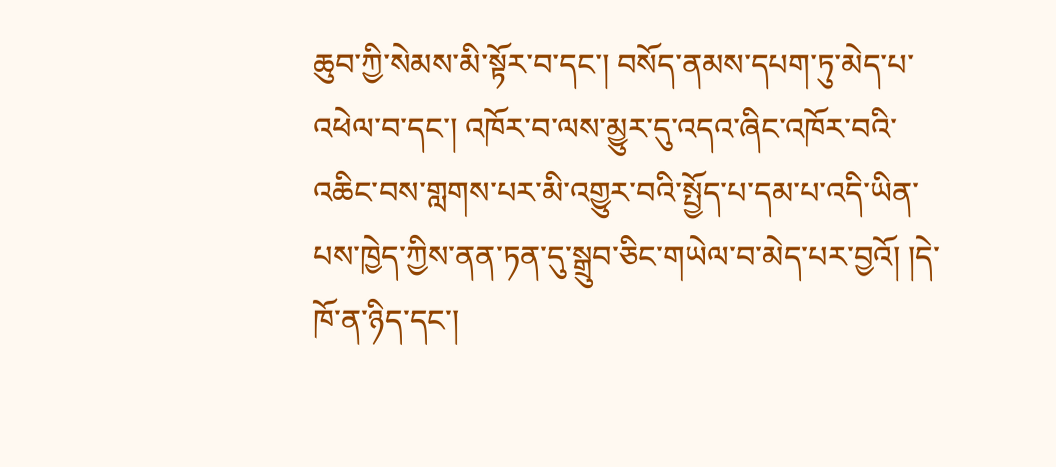ཆུབ་ཀྱི་སེམས་མི་སྟོར་བ་དང་། བསོད་ནམས་དཔག་ཏུ་མེད་པ་འཕེལ་བ་དང་། འཁོར་བ་ལས་མྱུར་དུ་འདའ་ཞིང་འཁོར་བའི་འཆིང་བས་གླགས་པར་མི་འགྱུར་བའི་སྤྱོད་པ་དམ་པ་འདི་ཡིན་པས་ཁྱེད་ཀྱིས་ནན་ཏན་དུ་སྒྲུབ་ཅིང་གཡེལ་བ་མེད་པར་བྱའོ། །དེ་ཁོ་ན་ཉིད་དང་།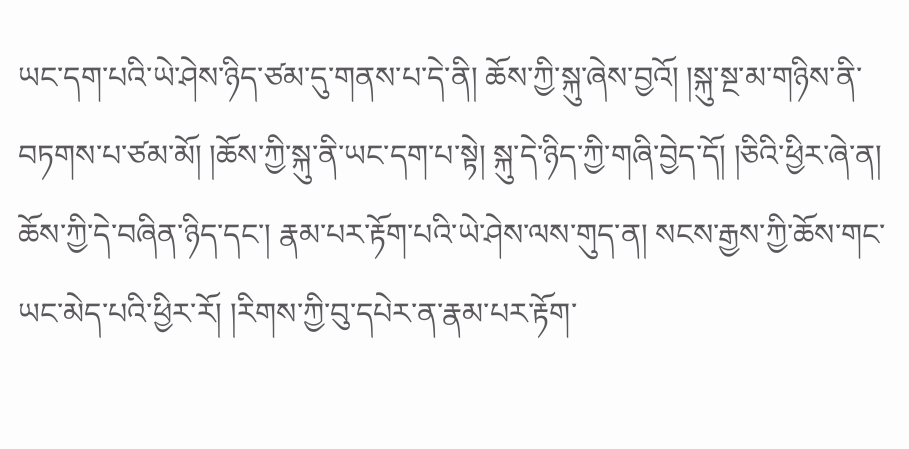ཡང་དག་པའི་ཡེ་ཤེས་ཉིད་ཙམ་དུ་གནས་པ་དེ་ནི། ཆོས་ཀྱི་སྐུ་ཞེས་བྱའོ། །སྐུ་སྔ་མ་གཉིས་ནི་བཏགས་པ་ཙམ་མོ། །ཆོས་ཀྱི་སྐུ་ནི་ཡང་དག་པ་སྟེ། སྐུ་དེ་ཉིད་ཀྱི་གཞི་བྱེད་དོ། །ཅིའི་ཕྱིར་ཞེ་ན། ཆོས་ཀྱི་དེ་བཞིན་ཉིད་དང་། རྣམ་པར་རྟོག་པའི་ཡེ་ཤེས་ལས་གུད་ན། སངས་རྒྱས་ཀྱི་ཆོས་གང་ཡང་མེད་པའི་ཕྱིར་རོ། །རིགས་ཀྱི་བུ་དཔེར་ན་རྣམ་པར་རྟོག་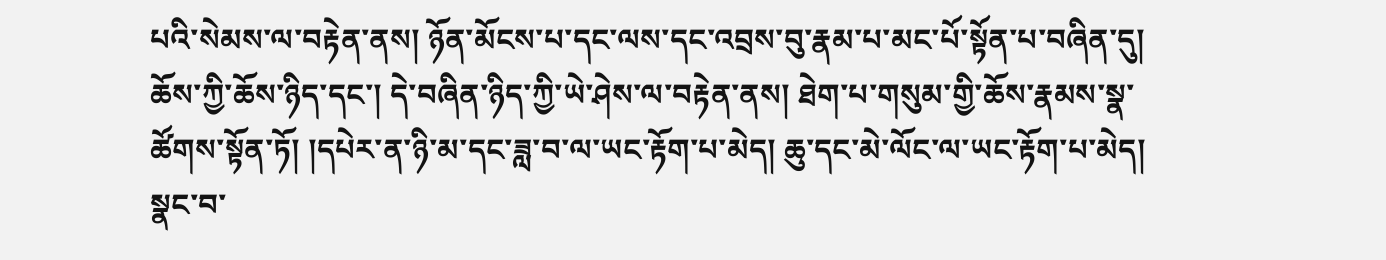པའི་སེམས་ལ་བརྟེན་ནས། ཉོན་མོངས་པ་དང་ལས་དང་འབྲས་བུ་རྣམ་པ་མང་པོ་སྟོན་པ་བཞིན་དུ། ཆོས་ཀྱི་ཆོས་ཉིད་དང་། དེ་བཞིན་ཉིད་ཀྱི་ཡེ་ཤེས་ལ་བརྟེན་ནས། ཐེག་པ་གསུམ་གྱི་ཆོས་རྣམས་སྣ་ཚོགས་སྟོན་ཏོ། །དཔེར་ན་ཉི་མ་དང་ཟླ་བ་ལ་ཡང་རྟོག་པ་མེད། ཆུ་དང་མེ་ལོང་ལ་ཡང་རྟོག་པ་མེད། སྣང་བ་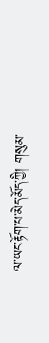ལ་ཡང་རྟོག་པ་མེད་མོད་ཀྱི། གསུམ་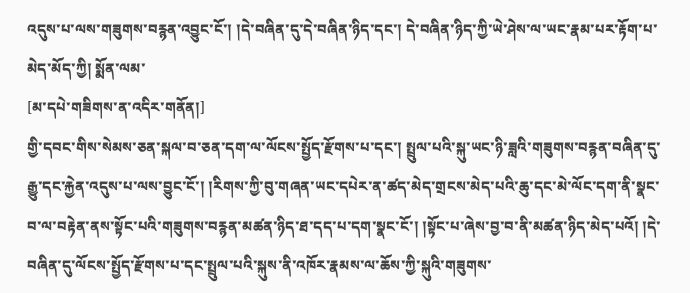འདུས་པ་ལས་གཟུགས་བརྙན་འབྱུང་ངོ་། །དེ་བཞིན་དུ་དེ་བཞིན་ཉིད་དང་། དེ་བཞིན་ཉིད་ཀྱི་ཡེ་ཤེས་ལ་ཡང་རྣམ་པར་རྟོག་པ་མེད་མོད་ཀྱི། སྨོན་ལམ་
[མ་དཔེ་གཟིགས་ན་འདིར་གནོན།]
གྱི་དབང་གིས་སེམས་ཅན་སྐལ་བ་ཅན་དག་ལ་ལོངས་སྤྱོད་རྫོགས་པ་དང་། སྤྲུལ་པའི་སྐུ་ཡང་ཉི་ཟླའི་གཟུགས་བརྙན་བཞིན་དུ་རྒྱུ་དང་རྐྱེན་འདུས་པ་ལས་བྱུང་ངོ་། །རིགས་ཀྱི་བུ་གཞན་ཡང་དཔེར་ན་ཚད་མེད་གྲངས་མེད་པའི་ཆུ་དང་མེ་ལོང་དག་ནི་སྣང་བ་ལ་བརྟེན་ནས་སྟོང་པའི་གཟུགས་བརྙན་མཚན་ཉིད་ཐ་དད་པ་དག་སྣང་ངོ་། །སྟོང་པ་ཞེས་བྱ་བ་ནི་མཚན་ཉིད་མེད་པའོ། །དེ་བཞིན་དུ་ལོངས་སྤྱོད་རྫོགས་པ་དང་སྤྲུལ་པའི་སྐུས་ནི་འཁོར་རྣམས་ལ་ཆོས་ཀྱི་སྐུའི་གཟུགས་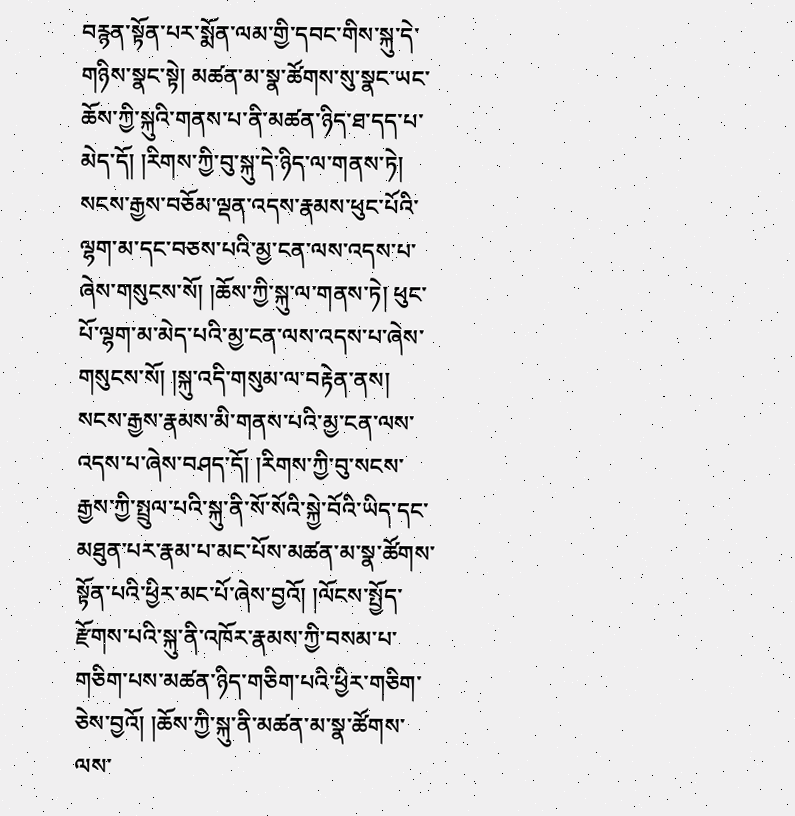བརྙན་སྟོན་པར་སྨོན་ལམ་གྱི་དབང་གིས་སྐུ་དེ་གཉིས་སྣང་སྟེ། མཚན་མ་སྣ་ཚོགས་སུ་སྣང་ཡང་ཆོས་ཀྱི་སྐུའི་གནས་པ་ནི་མཚན་ཉིད་ཐ་དད་པ་མེད་དོ། །རིགས་ཀྱི་བུ་སྐུ་དེ་ཉིད་ལ་གནས་ཏེ། སངས་རྒྱས་བཅོམ་ལྡན་འདས་རྣམས་ཕུང་པོའི་ལྷག་མ་དང་བཅས་པའི་མྱ་ངན་ལས་འདས་པ་ཞེས་གསུངས་སོ། །ཆོས་ཀྱི་སྐུ་ལ་གནས་ཏེ། ཕུང་པོ་ལྷག་མ་མེད་པའི་མྱ་ངན་ལས་འདས་པ་ཞེས་གསུངས་སོ། །སྐུ་འདི་གསུམ་ལ་བརྟེན་ནས། སངས་རྒྱས་རྣམས་མི་གནས་པའི་མྱ་ངན་ལས་འདས་པ་ཞེས་བཤད་དོ། །རིགས་ཀྱི་བུ་སངས་རྒྱས་ཀྱི་སྤྲུལ་པའི་སྐུ་ནི་སོ་སོའི་སྐྱེ་བོའི་ཡིད་དང་མཐུན་པར་རྣམ་པ་མང་པོས་མཚན་མ་སྣ་ཚོགས་སྟོན་པའི་ཕྱིར་མང་པོ་ཞེས་བྱའོ། །ལོངས་སྤྱོད་རྫོགས་པའི་སྐུ་ནི་འཁོར་རྣམས་ཀྱི་བསམ་པ་གཅིག་པས་མཚན་ཉིད་གཅིག་པའི་ཕྱིར་གཅིག་ཅེས་བྱའོ། །ཆོས་ཀྱི་སྐུ་ནི་མཚན་མ་སྣ་ཚོགས་ལས་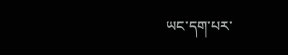ཡང་དག་པར་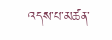འདས་པ་མཚན་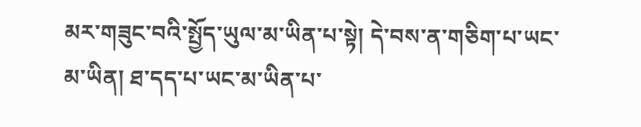མར་གཟུང་བའི་སྤྱོད་ཡུལ་མ་ཡིན་པ་སྟེ། དེ་བས་ན་གཅིག་པ་ཡང་མ་ཡིན། ཐ་དད་པ་ཡང་མ་ཡིན་པ་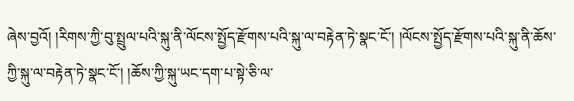ཞེས་བྱའོ། །རིགས་ཀྱི་བུ་སྤྲུལ་པའི་སྐུ་ནི་ལོངས་སྤྱོད་རྫོགས་པའི་སྐུ་ལ་བརྟེན་ཏེ་སྣང་ངོ་། །ལོངས་སྤྱོད་རྫོགས་པའི་སྐུ་ནི་ཆོས་ཀྱི་སྐུ་ལ་བརྟེན་ཏེ་སྣང་ངོ་། །ཆོས་ཀྱི་སྐུ་ཡང་དག་པ་སྟེ་ཅི་ལ་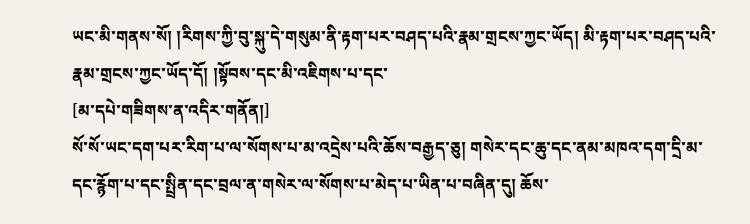ཡང་མི་གནས་སོ། །རིགས་ཀྱི་བུ་སྐུ་དེ་གསུམ་ནི་རྟག་པར་བཤད་པའི་རྣམ་གྲངས་ཀྱང་ཡོད། མི་རྟག་པར་བཤད་པའི་རྣམ་གྲངས་ཀྱང་ཡོད་དོ། །སྟོབས་དང་མི་འཇིགས་པ་དང་
[མ་དཔེ་གཟིགས་ན་འདིར་གནོན།]
སོ་སོ་ཡང་དག་པར་རིག་པ་ལ་སོགས་པ་མ་འདྲེས་པའི་ཆོས་བརྒྱད་ཅུ། གསེར་དང་ཆུ་དང་ནམ་མཁའ་དག་དྲི་མ་དང་རྙོག་པ་དང་སྤྲིན་དང་བྲལ་ན་གསེར་ལ་སོགས་པ་མེད་པ་ཡིན་པ་བཞིན་དུ། ཆོས་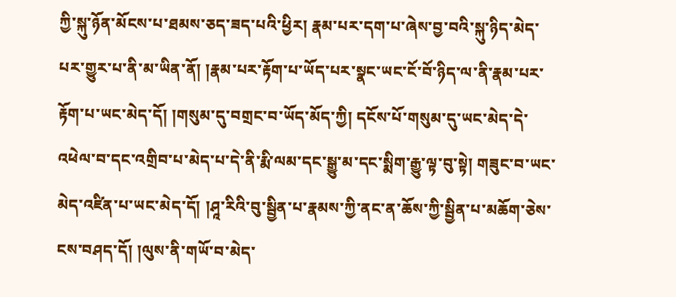ཀྱི་སྐུ་ཉོན་མོངས་པ་ཐམས་ཅད་ཟད་པའི་ཕྱིར། རྣམ་པར་དག་པ་ཞེས་བྱ་བའི་སྐུ་ཉིད་མེད་པར་གྱུར་པ་ནི་མ་ཡིན་ནོ། །རྣམ་པར་རྟོག་པ་ཡོད་པར་སྣང་ཡང་ངོ་བོ་ཉིད་ལ་ནི་རྣམ་པར་རྟོག་པ་ཡང་མེད་དོ། །གསུམ་དུ་བགྲང་བ་ཡོད་མོད་ཀྱི། དངོས་པོ་གསུམ་དུ་ཡང་མེད་དེ་འཕེལ་བ་དང་འགྲིབ་པ་མེད་པ་དེ་ནི་རྨི་ལམ་དང་སྒྱུ་མ་དང་སྨིག་རྒྱུ་ལྟ་བུ་སྟེ། གཟུང་བ་ཡང་མེད་འཛིན་པ་ཡང་མེད་དོ། །ཤཱ་རིའི་བུ་སྦྱིན་པ་རྣམས་ཀྱི་ནང་ན་ཆོས་ཀྱི་སྦྱིན་པ་མཆོག་ཅེས་ངས་བཤད་དོ། །ལུས་ནི་གཡོ་བ་མེད་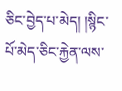ཅིང་བྱེད་པ་མེད། །སྙིང་པོ་མེད་ཅིང་རྐྱེན་ལས་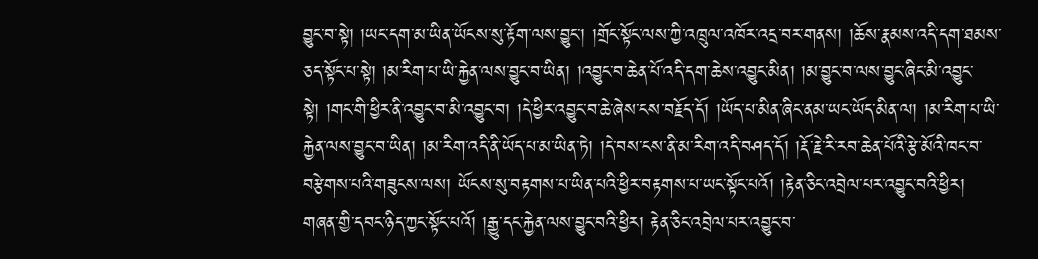བྱུང་བ་སྟེ། །ཡང་དག་མ་ཡིན་ཡོངས་སུ་རྟོག་ལས་བྱུང་། །གྲོང་སྟོང་ལས་ཀྱི་འཁྲུལ་འཁོར་འདྲ་བར་གནས། །ཆོས་རྣམས་འདི་དག་ཐམས་ཅད་སྟོང་པ་སྟེ། །མ་རིག་པ་ཡི་རྐྱེན་ལས་བྱུང་བ་ཡིན། །འབྱུང་བ་ཆེན་པོ་འདི་དག་ཆེས་འབྱུང་མིན། །མ་བྱུང་བ་ལས་བྱུང་ཞིང་མི་འབྱུང་སྟེ། །གང་གི་ཕྱིར་ནི་འབྱུང་བ་མི་འབྱུང་བ། །དེ་ཕྱིར་འབྱུང་བ་ཆེ་ཞེས་ངས་བརྗོད་དོ། །ཡོད་པ་མིན་ཞིང་ནམ་ཡང་ཡོད་མིན་ལ། །མ་རིག་པ་ཡི་རྐྱེན་ལས་བྱུང་བ་ཡིན། །མ་རིག་འདི་ནི་ཡོད་པ་མ་ཡིན་ཏེ། །དེ་བས་ངས་ནི་མ་རིག་འདི་བཤད་དོ། །རྡོ་རྗེ་རི་རབ་ཆེན་པོའི་རྩེ་མོའི་ཁང་བ་བརྩེགས་པའི་གཟུངས་ལས། ཡོངས་སུ་བརྟགས་པ་ཡིན་པའི་ཕྱིར་བརྟགས་པ་ཡང་སྟོང་པའོ། །རྟེན་ཅིང་འབྲེལ་པར་འབྱུང་བའི་ཕྱིར། གཞན་གྱི་དབང་ཉིད་ཀྱང་སྟོང་པའོ། །རྒྱུ་དང་རྐྱེན་ལས་བྱུང་བའི་ཕྱིར། རྟེན་ཅིང་འབྲེལ་པར་འབྱུང་བ་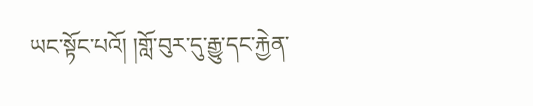ཡང་སྟོང་པའོ། །གློ་བུར་དུ་རྒྱུ་དང་རྐྱེན་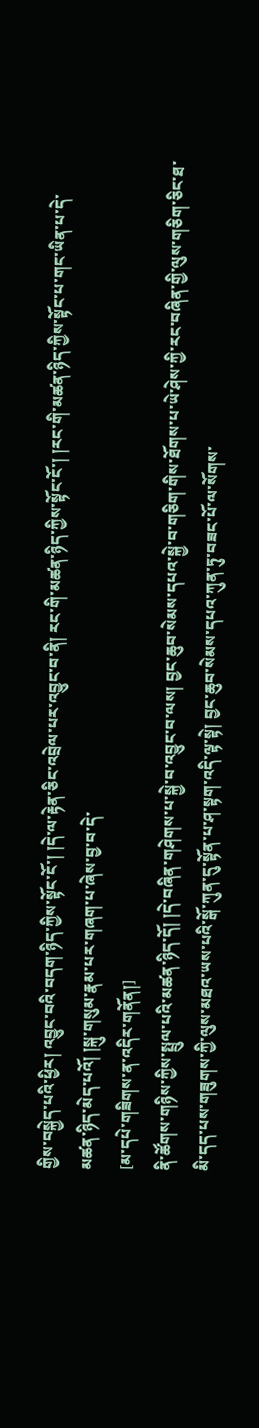གྱིས་བསྐྱེད་པའི་ཕྱིར། འབྱུང་བའི་བདག་ཉིད་ཀྱིས་སྟོང་ངོ་། །དེ་ལ་རྟེན་ཅིང་འབྲེལ་པར་འབྱུང་བ་ནི། རང་གི་མཚན་ཉིད་ཀྱིས་སྟོང་ངོ་། །རང་གི་མཚན་ཉིད་ཀྱིས་སྟོང་པ་གང་ཡིན་པ་དེ་མཚན་ཉིད་མེད་པའོ། །སྐུ་གསུམ་རྣམ་པར་གཞག་པ་ཞེས་བྱ་བ་དེ་
[མ་དཔེ་གཟིགས་ན་འདིར་གནོན།]
ནི་ཚོགས་གཉིས་ཀྱིས་སྤྲུལ་པའི་མཚན་ཉིད་དོ། །དེ་བཞིན་གཤེགས་པ་སྐྱེ་བ་འབྱུང་བ་ལས། བྱང་ཆུབ་སེམས་དཔའ་སྐྱེ་བ་གཅིག་གིས་ཐོགས་པ་ཡེ་ཤེས་ཀྱི་རང་བཞིན་གྱི་ལུས་གཅིག་ཅིང་ཐ་མི་དད་པས་གཟུགས་ཀྱི་ལུས་མཐའ་ཡས་པའི་སྒོ་ཀུན་དུ་སྟོན་པ་ཤ་སྟག་འདི་ལྟ་སྟེ། བྱང་ཆུབ་སེམས་དཔའ་ཀུན་ཏུ་བཟང་པོ་ལ་སོགས་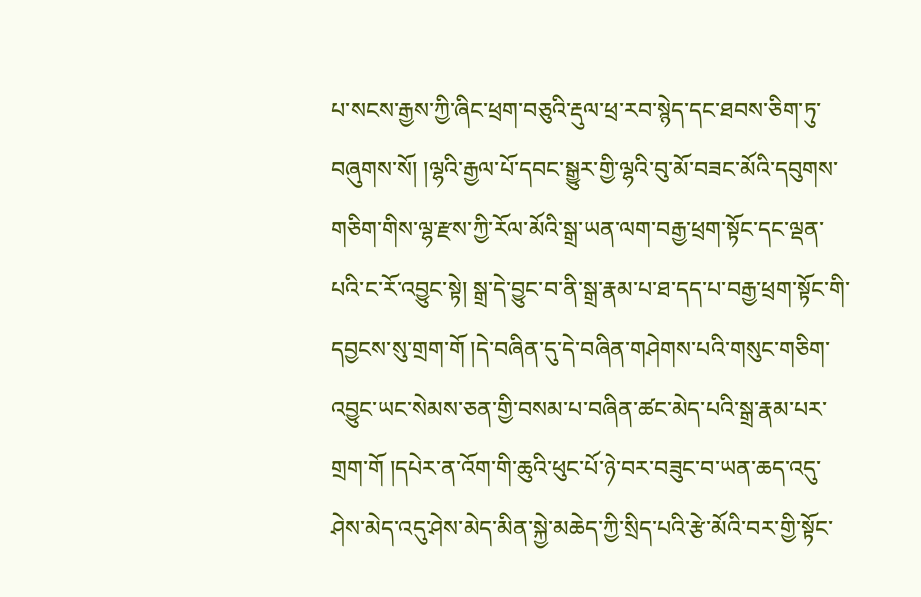པ་སངས་རྒྱས་ཀྱི་ཞིང་ཕྲག་བཅུའི་རྡུལ་ཕྲ་རབ་སྙེད་དང་ཐབས་ཅིག་ཏུ་བཞུགས་སོ། །ལྷའི་རྒྱལ་པོ་དབང་སྒྱུར་གྱི་ལྷའི་བུ་མོ་བཟང་མོའི་དབུགས་གཅིག་གིས་ལྷ་རྫས་ཀྱི་རོལ་མོའི་སྒྲ་ཡན་ལག་བརྒྱ་ཕྲག་སྟོང་དང་ལྡན་པའི་ང་རོ་འབྱུང་སྟེ། སྒྲ་དེ་བྱུང་བ་ནི་སྒྲ་རྣམ་པ་ཐ་དད་པ་བརྒྱ་ཕྲག་སྟོང་གི་དབྱངས་སུ་གྲག་གོ །དེ་བཞིན་དུ་དེ་བཞིན་གཤེགས་པའི་གསུང་གཅིག་འབྱུང་ཡང་སེམས་ཅན་གྱི་བསམ་པ་བཞིན་ཚང་མེད་པའི་སྒྲ་རྣམ་པར་གྲག་གོ །དཔེར་ན་འོག་གི་ཆུའི་ཕུང་པོ་ཉེ་བར་བཟུང་བ་ཡན་ཆད་འདུ་ཤེས་མེད་འདུ་ཤེས་མེད་མིན་སྐྱེ་མཆེད་ཀྱི་སྲིད་པའི་རྩེ་མོའི་བར་གྱི་སྟོང་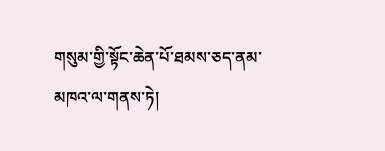གསུམ་གྱི་སྟོང་ཆེན་པོ་ཐམས་ཅད་ནམ་མཁའ་ལ་གནས་ཏེ།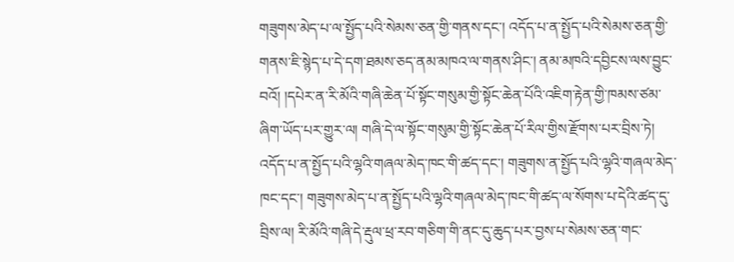གཟུགས་མེད་པ་ལ་སྤྱོད་པའི་སེམས་ཅན་གྱི་གནས་དང་། འདོད་པ་ན་སྤྱོད་པའི་སེམས་ཅན་གྱི་གནས་ཇི་སྙེད་པ་དེ་དག་ཐམས་ཅད་ནམ་མཁའ་ལ་གནས་ཤིང་། ནམ་མཁའི་དབྱིངས་ལས་བྱུང་བའོ། །དཔེར་ན་རི་མོའི་གཞི་ཆེན་པོ་སྟོང་གསུམ་གྱི་སྟོང་ཆེན་པོའི་འཇིག་རྟེན་གྱི་ཁམས་ཙམ་ཞིག་ཡོད་པར་གྱུར་ལ། གཞི་དེ་ལ་སྟོང་གསུམ་གྱི་སྟོང་ཆེན་པོ་རིལ་གྱིས་རྫོགས་པར་བྲིས་ཏེ། འདོད་པ་ན་སྤྱོད་པའི་ལྷའི་གཞལ་མེད་ཁང་གི་ཚད་དང་། གཟུགས་ན་སྤྱོད་པའི་ལྷའི་གཞལ་མེད་ཁང་དང་། གཟུགས་མེད་པ་ན་སྤྱོད་པའི་ལྷའི་གཞལ་མེད་ཁང་གི་ཚད་ལ་སོགས་པ་དེའི་ཚད་དུ་བྲིས་ལ། རི་མོའི་གཞི་དེ་རྡུལ་ཕྲ་རབ་གཅིག་གི་ནང་དུ་ཆུད་པར་བྱས་པ་སེམས་ཅན་གང་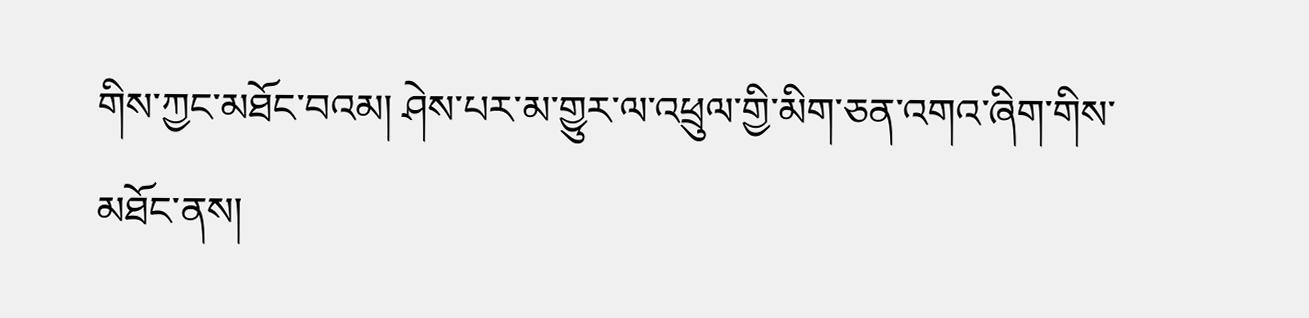གིས་ཀྱང་མཐོང་བའམ། ཤེས་པར་མ་གྱུར་ལ་འཕྲུལ་གྱི་མིག་ཅན་འགའ་ཞིག་གིས་མཐོང་ནས།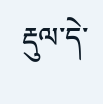རྡུལ་དེ་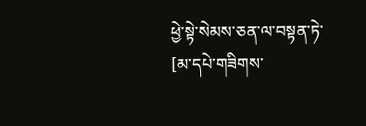ཕྱེ་སྟེ་སེམས་ཅན་ལ་བསྟན་ཏེ་
[མ་དཔེ་གཟིགས་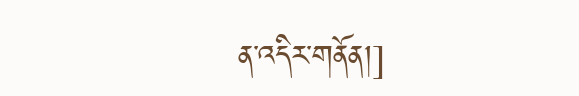ན་འདིར་གནོན།]